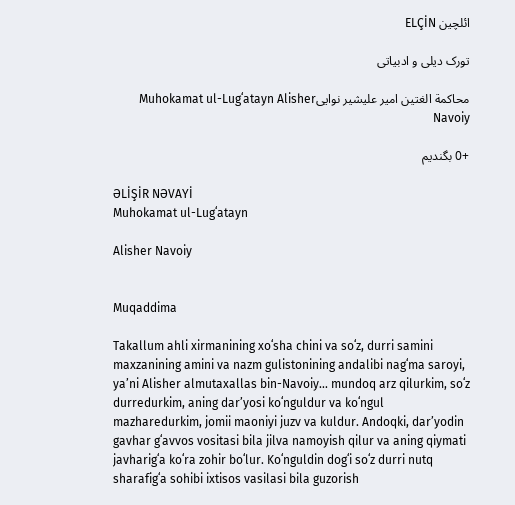ائلچین ELÇİN

تورک دیلی و ادبیاتی

محاکمة الغتین امیر علیشیر نواییMuhokamat ul-Lugʻatayn Alisher Navoiy

+0 بگندیم

ƏLİŞİR NƏVAYİ
Muhokamat ul-Lugʻatayn

Alisher Navoiy


Muqaddima

Takallum ahli xirmanining xoʻsha chini va soʻz, durri samini maxzanining amini va nazm gulistonining andalibi nagʻma saroyi, yaʼni Alisher almutaxallas bin-Navoiy... mundoq arz qilurkim, soʻz durredurkim, aning darʼyosi koʻnguldur va koʻngul mazharedurkim, jomii maoniyi juzv va kuldur. Andoqki, darʼyodin gavhar gʻavvos vositasi bila jilva namoyish qilur va aning qiymati javharigʻa koʻra zohir boʻlur. Koʻnguldin dogʻi soʻz durri nutq sharafigʻa sohibi ixtisos vasilasi bila guzorish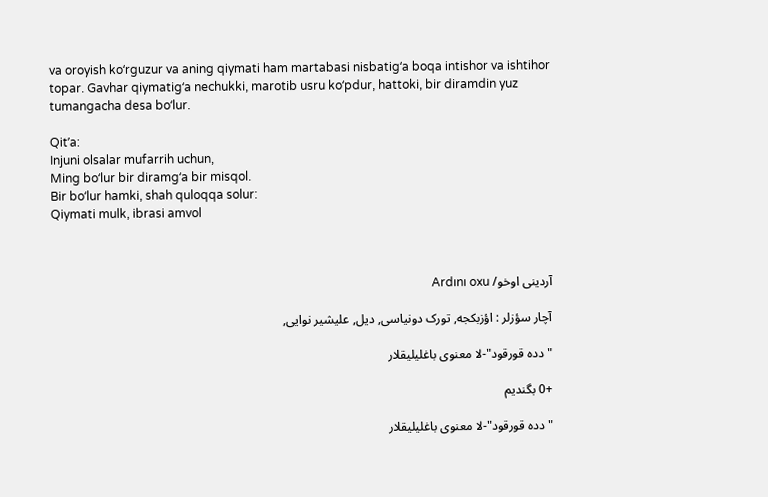va oroyish koʻrguzur va aning qiymati ham martabasi nisbatigʻa boqa intishor va ishtihor topar. Gavhar qiymatigʻa nechukki, marotib usru koʻpdur, hattoki, bir diramdin yuz tumangacha desa boʻlur.

Qitʼa:
Injuni olsalar mufarrih uchun,
Ming boʻlur bir diramgʻa bir misqol.
Bir boʻlur hamki, shah quloqqa solur:
Qiymati mulk, ibrasi amvol



آردینی اوخو/ Ardını oxu

آچار سؤزلر : اؤزبکجه, تورک دونیاسی, دیل, علیشیر نوایی,

"دده قورقود"-لا معنوی باغلیلیقلار

+0 بگندیم

"دده قورقود"-لا معنوی باغلیلیقلار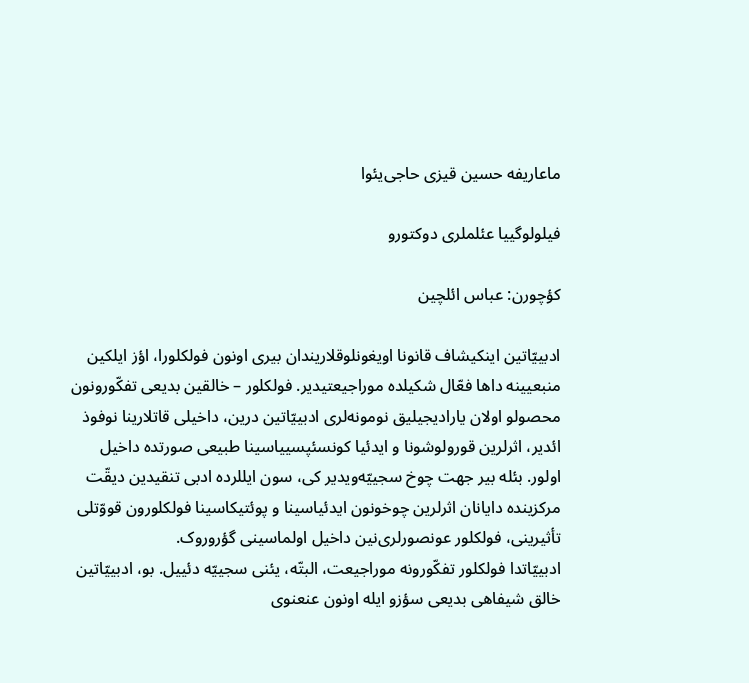ماعاریفه حسین قیزی حاجی‌یئوا

فیلولوگییا عئلملری دوکتورو

کؤچورن: عباس ائلچین

ادبییّاتین اینکیشاف قانونا اویغونلوقلاریندان بیری اونون فولکلورا، اؤز ایلکین منبعیینه داها فعّال شکیلده موراجیعتیدیر. فولکلور – خالقین بدیعی تفکّورونون محصولو اولان یارادیجیلیق نومونه‌لری ادبییّاتین درین، داخیلی قاتلارینا نوفوذ ائدیر، اثرلرین قورولوشونا و ایدئیا کونسئپسییاسینا طبیعی صورتده داخیل اولور. بئله بیر جهت چوخ سجییّه‌ویدیر کی، سون ایللرده ادبی تنقیدین دیقّت مرکزینده دایانان اثرلرین چوخونون ایدئیاسینا و پوئتیکاسینا فولکلورون قووّتلی تأثیرینی، فولکلور عونصورلری‌نین داخیل اولماسینی گؤروروک.
ادبییّاتدا فولکلور تفکّورونه موراجیعت، البتّه، یئنی سجییّه دئییل. بو، ادبییّاتین خالق شیفاهی بدیعی سؤزو ایله اونون عنعنوی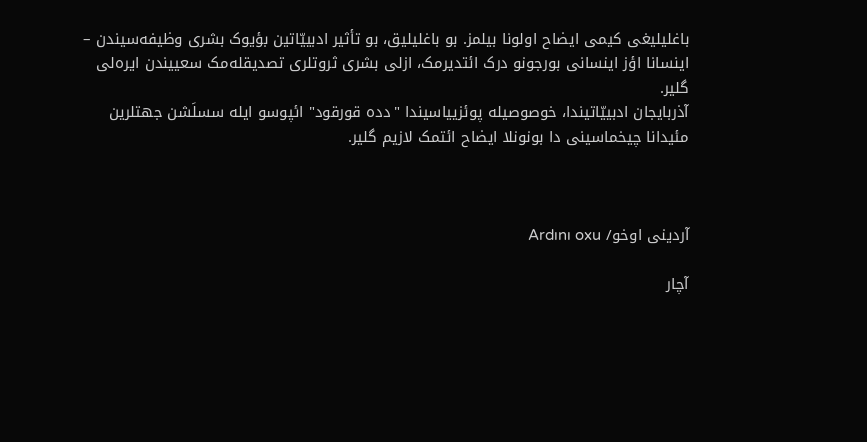باغلیلیغی کیمی ایضاح اولونا بیلمز. بو باغلیلیق، بو تأثیر ادبییّاتین بؤیوک بشری وظیفه‌سیندن – اینسانا اؤز اینسانی بورجونو درک ائتدیرمک، ازلی بشری ثروتلری تصدیقله‌مک سعییندن ایره‌لی گلیر.
آذربایجان ادبییّاتیندا، خوصوصیله پوئزییاسیندا "دده قورقود" ائپوسو ایله سسلَشن جهتلرین مئیدانا چیخماسینی دا بونونلا ایضاح ائتمک لازیم گلیر.



آردینی اوخو/ Ardını oxu

آچار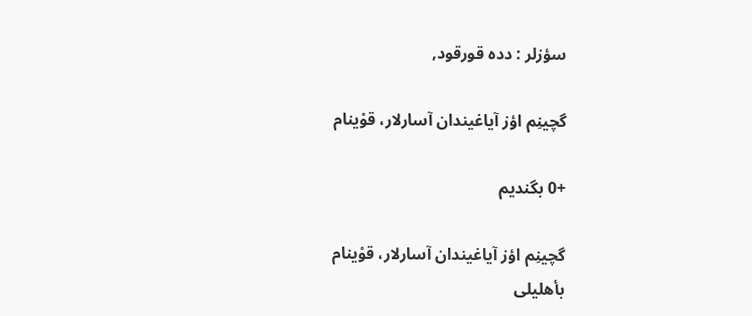سؤزلر : دده قورقود,

گچینِم اؤز آیاغیندان آسارلار، قوْینام

+0 بگندیم

گچینِم اؤز آیاغیندان آسارلار، قوْینام
بأهلیلی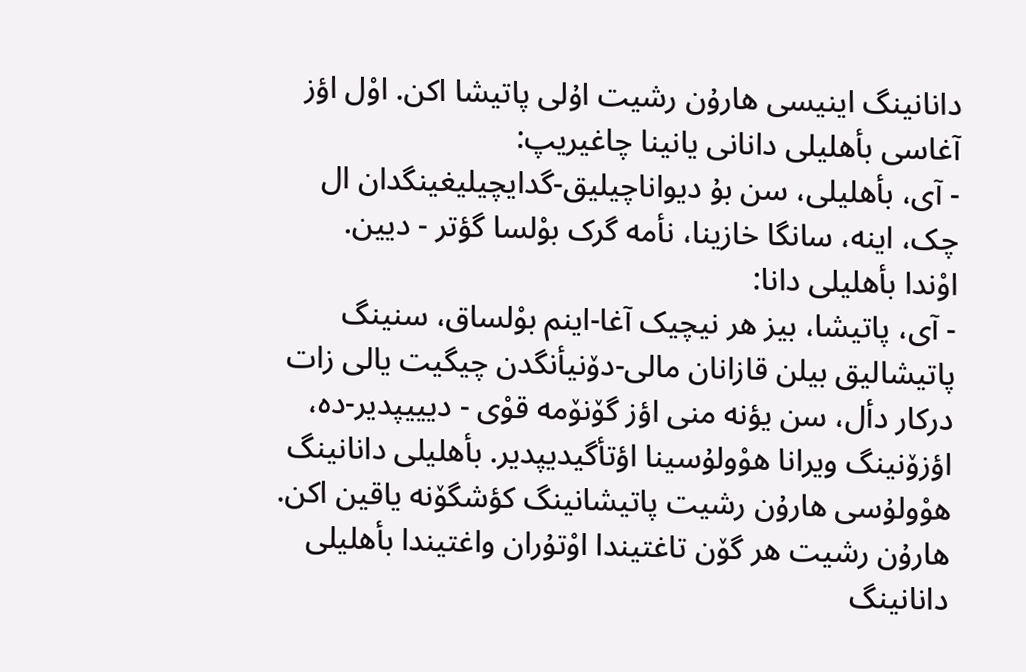دانانینگ اینیسی هارۇن رشیت اۇلی پاتیشا اکن. اوْل اؤز آغاسی بأهلیلی دانانی یانینا چاغیریپ:
- آی، بأهلیلی، سن بۇ دیواناچیلیق-گدایچیلیغینگدان ال چک، اینه، سانگا خازینا، نأمه گرک بوْلسا گؤتر - دیین.
اوْندا بأهلیلی دانا:
- آی، پاتیشا، بیز هر نیچیک آغا-اینم بوْلساق، سنینگ پاتیشالیق بیلن قازانان مالی-دۆنیأنگدن چیگیت یالی زات درکار دأل، سن یؤنه منی اؤز گۆنۆمه قوْی - دیییپدیر-ده، اؤزۆنینگ ویرانا هوْولۇسینا اؤتأگیدیپدیر. بأهلیلی دانانینگ هوْولۇسی هارۇن رشیت پاتیشانینگ کؤشگۆنه یاقین اکن. هارۇن رشیت هر گۆن تاغتیندا اوْتۇران واغتیندا بأهلیلی دانانینگ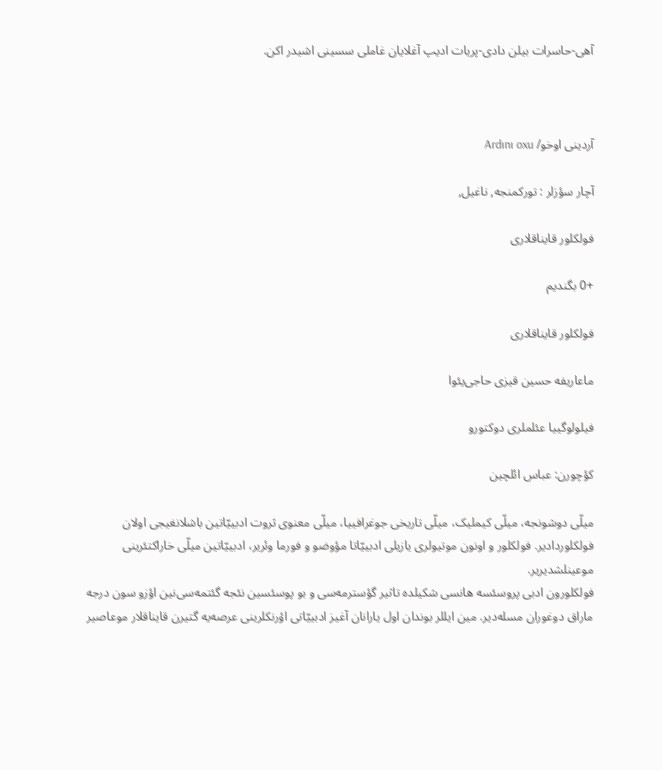آهی-حاسرات بیلن دادی-پریات ادیپ آغلایان غاملی سسینی اشیدر اکن.



آردینی اوخو/ Ardını oxu

آچار سؤزلر : تورکمنجه, ناغیل,

فولکلور قایناقلاری

+0 بگندیم

فولکلور قایناقلاری

ماعاریفه حسین قیزی حاجی‌یئوا

فیلولوگییا عئلملری دوکتورو

کؤچورن: عباس ائلچین

میلّی دوشونجه، میلّی کیملیک، میلّی تاریخی جوغرافییا، میلّی معنوی ثروت ادبییّاتین باشلانغیجی اولان فولکلوردادیر. فولکلور و اونون موتیولری یازیلی ادبییّاتا مؤوضو و فورما وئریر، ادبییّاتین میلّی خاراکتئرینی موعینلشدیریر.
فولکلورون ادبی پروسئسه هانسی شکیلده تاثیر گؤسترمه‌سی و بو پوسئسین نئجه گئتمه‌سی‌نین اؤزو سون درجه ماراق دوغوران مسله‌دیر. مین ایللر بوندان اول یارانان آغیز ادبییّاتی اؤرنکلرینی عرصه‌یه گتیرن قایناقلار موعاصیر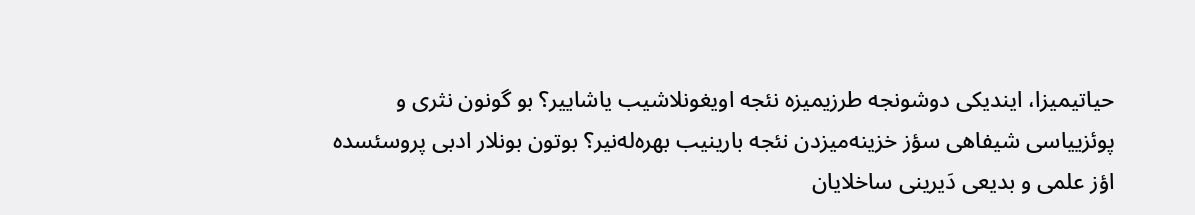حیاتیمیزا، ایندیکی دوشونجه طرزیمیزه نئجه اویغونلاشیب یاشاییر؟ بو گونون نثری و پوئزییاسی شیفاهی سؤز خزینه‌میزدن نئجه بارینیب بهره‌له‌نیر؟ بوتون بونلار ادبی پروسئسده اؤز علمی و بدیعی دَیرینی ساخلایان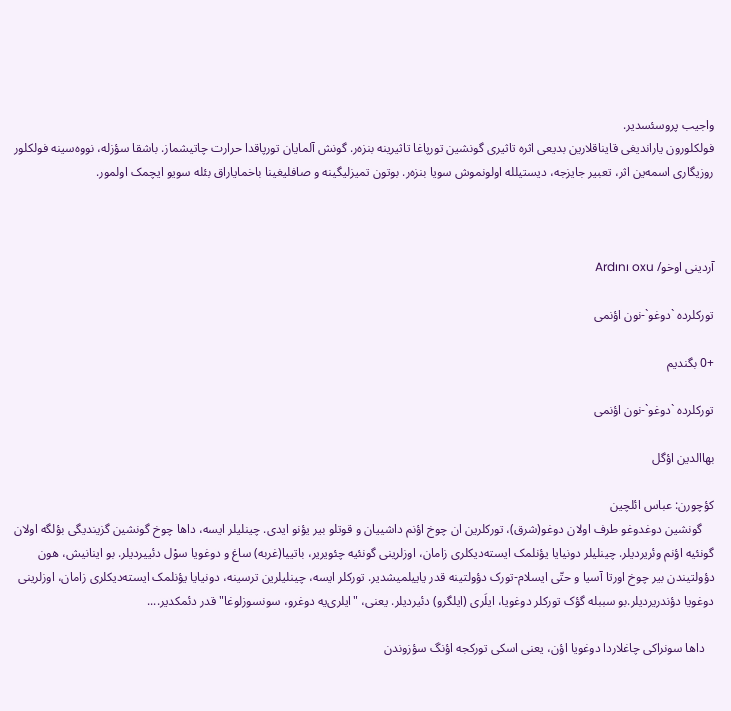واجیب پروسئسدیر.
فولکلورون یاراندیغی قایناقلارین بدیعی اثره تاثیری گونشین تورپاغا تاثیرینه بنزه‌ر. گونش آلمایان تورپاقدا حرارت چاتیشماز. باشقا سؤزله، نووه‌سینه فولکلور روزیگاری اسمه‌ین اثر، تعبیر جایزجه، دیستیلله اولونموش سویا بنزه‌ر. بوتون تمیزلیگینه و صافلیغینا باخمایاراق بئله سویو ایچمک اولمور.



آردینی اوخو/ Ardını oxu

تورکلرده `دوغو`-نون اؤنمی

+0 بگندیم

تورکلرده `دوغو`-نون اؤنمی

بهاالدین اؤگل

کؤچورن: عباس ائلچین
    گونشین دوغدوغو طرف اولان دوغو(شرق)، تورکلرین ان چوخ اؤنم داشییان و قوتلو بیر یؤنو ایدی. چینلیلر ایسه، داها چوخ گونشین گزیندیگی بؤلگه اولان گونئیه‌ اؤنم وئریردیلر. چینلیلر دونیایا یؤنلمک ایسته‌دیکلری زامان، اوزلرینی گونئیه چئویریر، باتییا(غربه) ساغ و دوغویا سوْل دئییردیلر. بو اینانیش، هون دؤولتیندن بیر چوخ اورتا آسیا و حتّی ایسلام-تورک دؤولتینه قدر یاییلمیشدیر. تورکلر ایسه، چینلیلرین ترسینه، دونیایا یؤنلمک ایسته‌دیکلری زامان، اوزلرینی دوغویا دؤندریردیلر.بو سببله گؤک تورکلر دوغویا، ایلَری (ایلگرو) دئیردیلر. یعنی، "ایلری‌یه دوغرو، سونسوزلوغا" قدر دئمکدیر....

   داها سونراکی چاغلاردا دوغویا اؤن، یعنی اسکی تورکجه اؤنگ سؤزوندن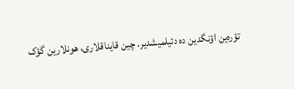تؤره‌ین اؤنگدین ده دئیلمیشدیر. چین قایناقلاری، هونلارین گؤک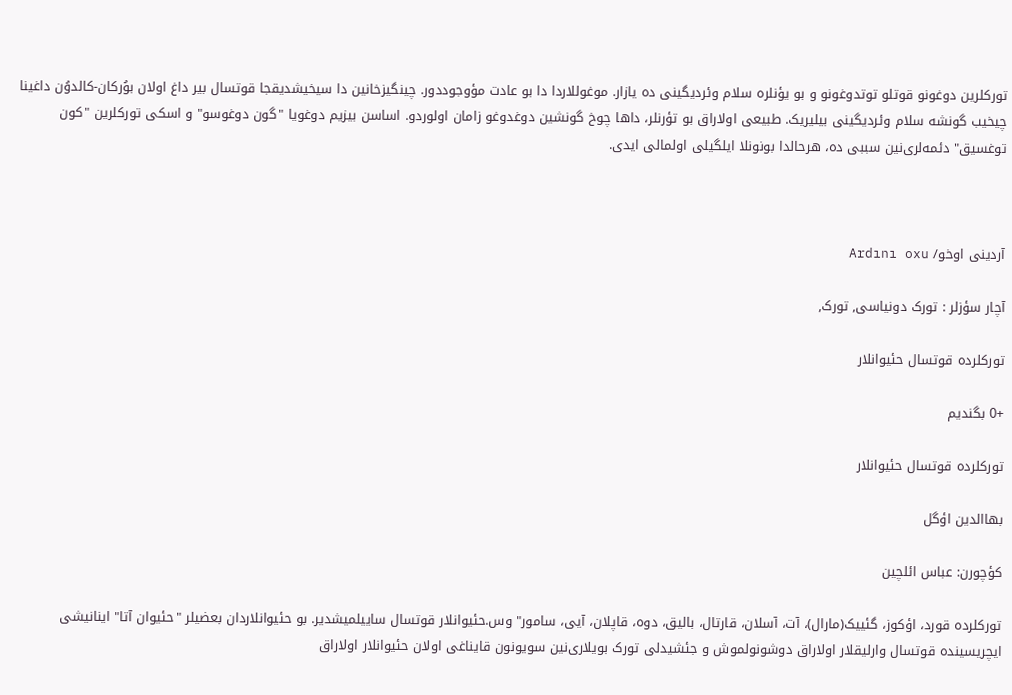تورکلرین دوغونو قوتلو توتدوغونو و بو یؤنلره سلام وئردیگینی ده یازار. موغوللاردا دا بو عادت مؤوجوددور. چینگیزخانین دا سیخیشدیقجا قوتسال بیر داغ اولان بوُرکان-کالدوُن داغینا چیخیب گونشه سلام وئردیگینی بیلیریک. طبیعی اولاراق بو تؤرنلر، داها چوخ گونشین دوغدوغو زامان اولوردو. اساسن بیزیم دوغویا "گون دوغوسو" و اسکی تورکلرین "کون توغسیق" دئمه‌لری‌نین سببی ده، هرحالدا بونونلا ایلگیلی اولمالی‌ ایدی.



آردینی اوخو/ Ardını oxu

آچار سؤزلر : تورک دونیاسی, تورک,

تورکلرده قوتسال حئیوانلار

+0 بگندیم

تورکلرده قوتسال حئیوانلار

بهاالدین اؤگل

کؤچورن: عباس ائلچین

تورکلرده قورد، اؤکوز، گئییک(مارال)، آت، آسلان، قارتال، بالیق، دوه، قاپلان، آیی، سامور" وس.حئیوانلار قوتسال ساییلمیشدیر. بو حئیوانلاردان بعضیلر "حئیوان آتا" اینانیشی ایچریسینده قوتسال وارلیقلار اولاراق دوشونولموش و جئشیدلی تورک بویلاری‌نین سویونون قایناغی اولان حئیوانلار اولاراق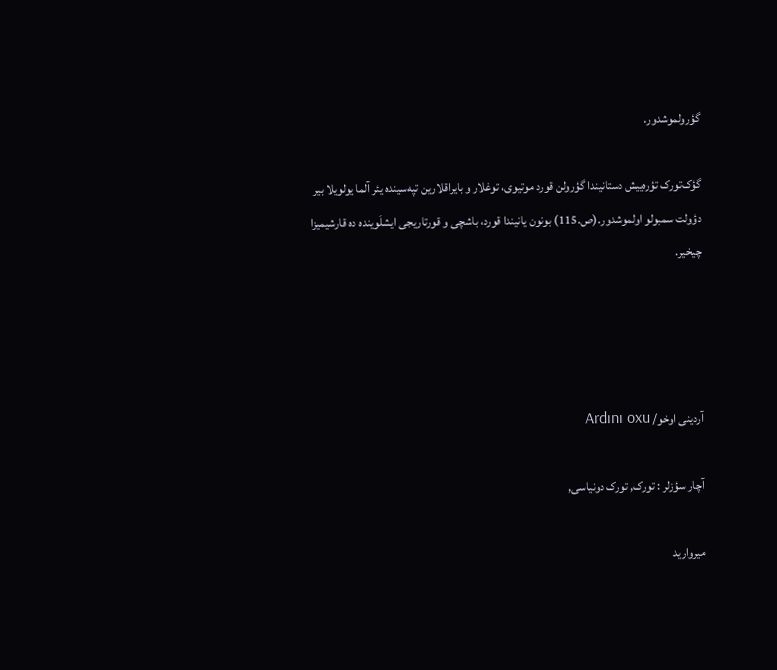گؤرولموشدور.

گؤک‌تورک تؤره‌ییش دستانیندا گؤرولن قورد موتیوی، توغلار و بایراقلارین تپه‌سینده یئر آلما یولویلا بیر دؤولت سمبولو اولموشدور.(ص.115) بونون یانیندا قورد، باشچی و قورتاریجی ایشلَوینده ده قارشیمیزا چیخیر.




آردینی اوخو/ Ardını oxu

آچار سؤزلر : تورک, تورک دونیاسی,

میروارید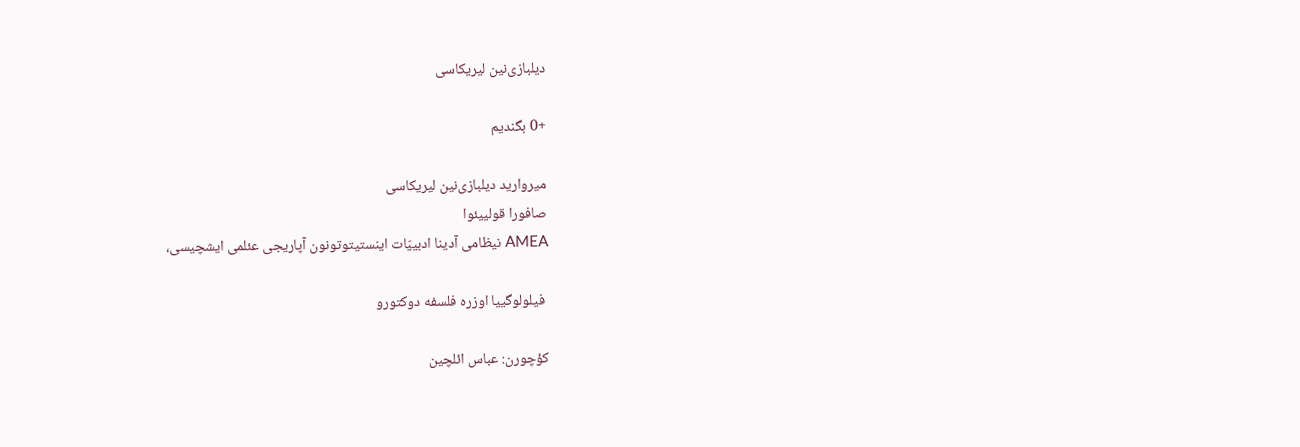دیلبازی‌نین لیریکاسی

+0 بگندیم

میروارید دیلبازی‌نین لیریکاسی
صافورا قولییئوا
AMEA نیظامی آدینا ادبییّات اینستیتوتونون آپاریجی عئلمی ایشچیسی،

 فیلولوگییا اوزره فلسفه دوکتورو

کؤچورن: عباس ائلچین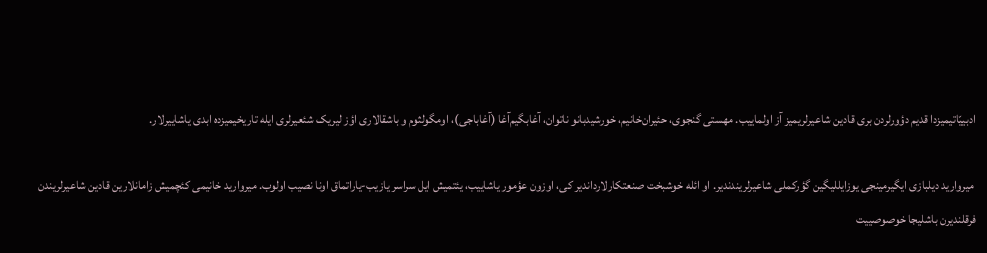ادبییّاتیمیزدا قدیم دؤورلردن بری قادین شاعیرلریمیز آز اولماییب. مهستی گنجوی، حئیران‌خانیم، خورشیدبانو ناتوان، آغابگیم‌آغا (آغاباجی)، اومگولثوم و باشقالاری اؤز لیریک شئعیرلری ایله تاریخیمیزده ابدی یاشاییرلار.

 میروارید دیلبازی ایگیرمینجی یوزایللیگین گؤرکملی شاعیرلریندندیر. او ائله خوشبخت صنعتکارلارداندیر کی، اوزون عؤمور یاشاییب، یئتمیش ایل سراسر یازیب-یاراتماق اونا نصیب اولوب. میروارید خانیمی کئچمیش زامانلارین قادین شاعیرلریندن فرقلندیرن باشلیجا خوصوصییت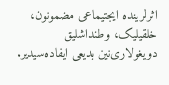اثرلرینده ایجتیماعی مضمونون، خلقیلیک، وطنداشلیق دویغولاری‌نین بدیعی ایفاده‌سیدیر.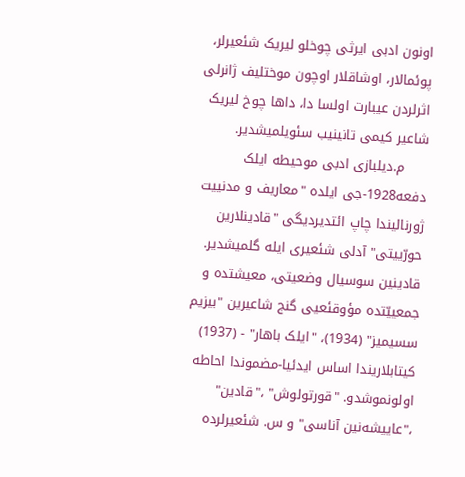اونون ادبی ایرثی چوخلو لیریک شئعیرلر، پوئمالار، اوشاقلار اوچون موختلیف ژانرلی اثرلردن عیبارت اولسا دا، داها چوخ لیریک شاعیر کیمی تا‌نینیب سئویلمیشدیر.
     م.دیلبازی ادبی موحیطه ایلک دفعه1928-جی ایلده "معاریف و مدنییت ژورنالیندا چاپ ائتدیردیگی "قادینلارین حورّییتی" آدلی شئعیری ایله گلمیشدیر. قادینین سوسیال وضعیتی، معیشتده و جمعییّتده مؤوقئعیی گنج شاعیرین "بیزیم سسیمیز" (1934)، "ایلک باهار" - (1937) کیتابلاریندا اساس ایدئیا-مضموندا احاطه اولونموشدو. "قورتولوش" ،"قادین" ،"عاییشه‌‌نین آناسی" و س. شئعیرلرده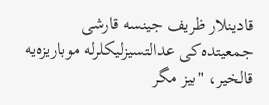قادینلار ظریف جینسه قارشی جمعیتده‌کی عدالتسیزلیکلرله موباریزه‌یه قالخیر، "بیز مگر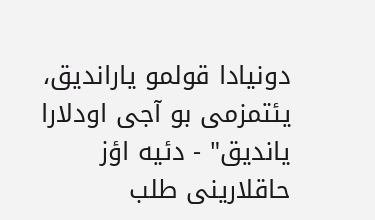دونیادا قولمو یاراندیق، یئتمزمی بو آجی اودلارا یاندیق" - دئیه اؤز حاقلارینی طلب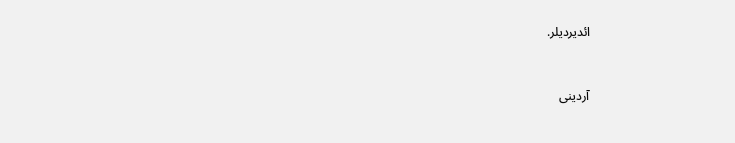ائدیردیلر.



آردینی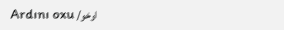اوخو/ Ardını oxu